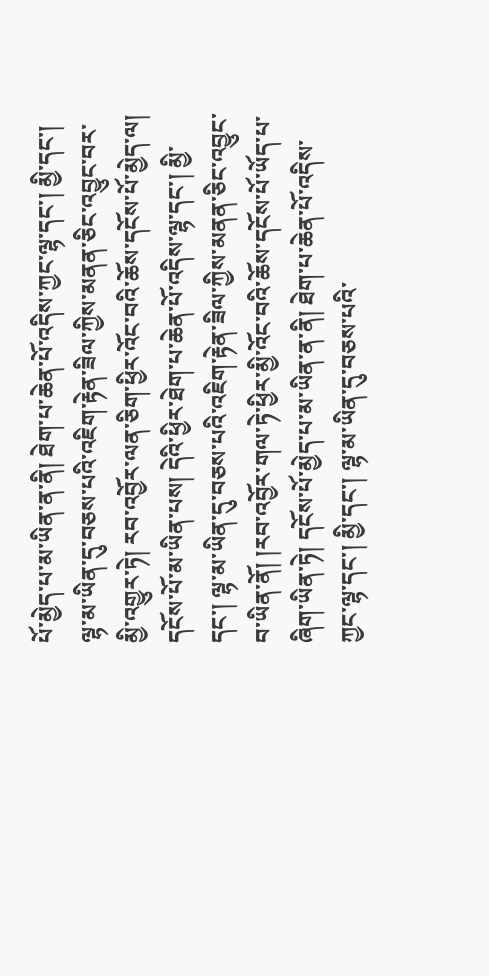པོ་མྱེད་པ་མ་ཡིན་ན་ནི། ཐེག་པ་ཆེན་པོ་འདིས་ཀྱང་ལྷ་དང་། མྱི་དང་། ལྷ་མ་ཡིན་དུ་བཅས་པའི་འཇིག་རྟེན་ཟིལ་ཀྱིས་མནན་ཅིང་འབྱུང་བར་མྱི་འགྱུར་ཏེ། རབ་འབྱོར་ལན་ཅིག་ཕྱིར་འོང་བའི་ཆོས་དངོས་པོ་མྱེད་ལ། དངོས་པོ་མ་ཡིན་པས། དེའི་ཕྱིར་ཐེག་པ་ཆེན་པོ་འདིས་ལྷ་དང་། མྱི་དང་། ལྷ་མ་ཡིན་དུ་བཅས་པའི་འཇིག་རྟེན་ཟིལ་ཀྱིས་མནན་ཅིང་འབྱུང་བ་ཡིན་ནོ། །རབ་འབྱོར་གལ་ཏེ་ཕྱིར་མྱི་འོང་བའི་ཆོས་དངོས་པོ་ཡོད་པ་ཞིག་ཡིན་ཏེ། དངོས་པོ་མྱེད་པ་མ་ཡིན་ན་ནི། ཐེག་པ་ཆེན་པོ་འདིས་ཀྱང་ལྷ་དང་། མྱི་དང་། ལྷ་མ་ཡིན་དུ་བཅས་པའི་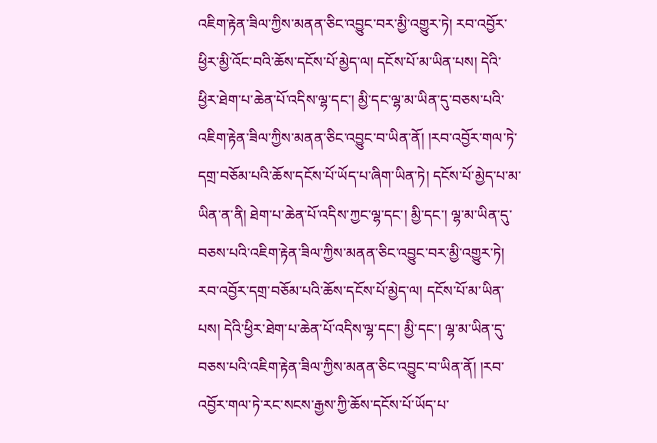འཇིག་རྟེན་ཟིལ་ཀྱིས་མནན་ཅིང་འབྱུང་བར་མྱི་འགྱུར་ཏེ། རབ་འབྱོར་ཕྱིར་མྱི་འོང་བའི་ཆོས་དངོས་པོ་མྱེད་ལ། དངོས་པོ་མ་ཡིན་པས། དེའི་ཕྱིར་ཐེག་པ་ཆེན་པོ་འདིས་ལྷ་དང་། མྱི་དང་ལྷ་མ་ཡིན་དུ་བཅས་པའི་འཇིག་རྟེན་ཟིལ་ཀྱིས་མནན་ཅིང་འབྱུང་བ་ཡིན་ནོ། །རབ་འབྱོར་གལ་ཏེ་དགྲ་བཅོམ་པའི་ཆོས་དངོས་པོ་ཡོད་པ་ཞིག་ཡིན་ཏེ། དངོས་པོ་མྱེད་པ་མ་ཡིན་ན་ནི། ཐེག་པ་ཆེན་པོ་འདིས་ཀྱང་ལྷ་དང་། མྱི་དང་། ལྷ་མ་ཡིན་དུ་བཅས་པའི་འཇིག་རྟེན་ཟིལ་ཀྱིས་མནན་ཅིང་འབྱུང་བར་མྱི་འགྱུར་ཏེ། རབ་འབྱོར་དགྲ་བཅོམ་པའི་ཆོས་དངོས་པོ་མྱེད་ལ། དངོས་པོ་མ་ཡིན་པས། དེའི་ཕྱིར་ཐེག་པ་ཆེན་པོ་འདིས་ལྷ་དང་། མྱི་དང་། ལྷ་མ་ཡིན་དུ་བཅས་པའི་འཇིག་རྟེན་ཟིལ་ཀྱིས་མནན་ཅིང་འབྱུང་བ་ཡིན་ནོ། །རབ་འབྱོར་གལ་ཏེ་རང་སངས་རྒྱས་ཀྱི་ཆོས་དངོས་པོ་ཡོད་པ་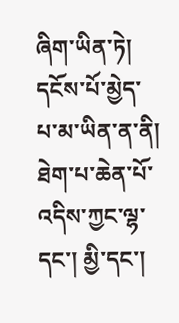ཞིག་ཡིན་ཏེ། དངོས་པོ་མྱེད་པ་མ་ཡིན་ན་ནི། ཐེག་པ་ཆེན་པོ་འདིས་ཀྱང་ལྷ་དང་། མྱི་དང་།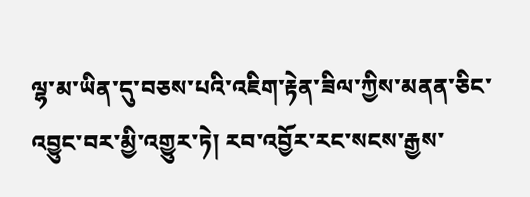ལྷ་མ་ཡིན་དུ་བཅས་པའི་འཇིག་རྟེན་ཟིལ་ཀྱིས་མནན་ཅིང་འབྱུང་བར་མྱི་འགྱུར་ཏེ། རབ་འབྱོར་རང་སངས་རྒྱས་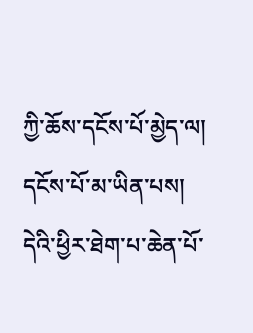ཀྱི་ཆོས་དངོས་པོ་མྱེད་ལ། དངོས་པོ་མ་ཡིན་པས། དེའི་ཕྱིར་ཐེག་པ་ཆེན་པོ་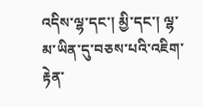འདིས་ལྷ་དང་། མྱི་དང་། ལྷ་མ་ཡིན་དུ་བཅས་པའི་འཇིག་རྟེན་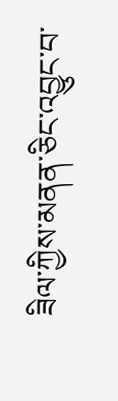ཟིལ་ཀྱིས་མནན་ཅིང་འབྱུང་བ་